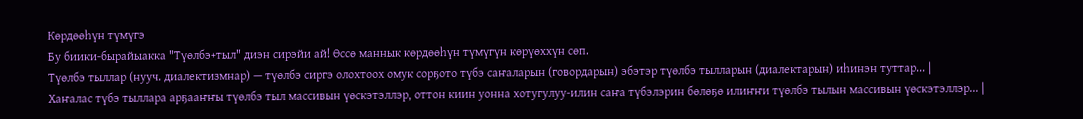Көрдөөһүн түмүгэ
Бу биики-бырайыакка "Түөлбэ+тыл" диэн сирэйи ай! Өссө маннык көрдөөһүн түмүгүн көрүөххүн сөп.
Түөлбэ тыллар (нууч. диалектизмнар) — түөлбэ сиргэ олохтоох омук сорҕото түбэ саҥаларын (говордарын) эбэтэр түөлбэ тылларын (диалектарын) иһинэн туттар... |
Хаҥалас түбэ тыллара арҕааҥҥы түөлбэ тыл массивын үөскэтэллэр, оттон киин уонна хотугулуу-илин саҥа түбэлэрин бөлөҕө илиҥҥи түөлбэ тылын массивын үөскэтэллэр... |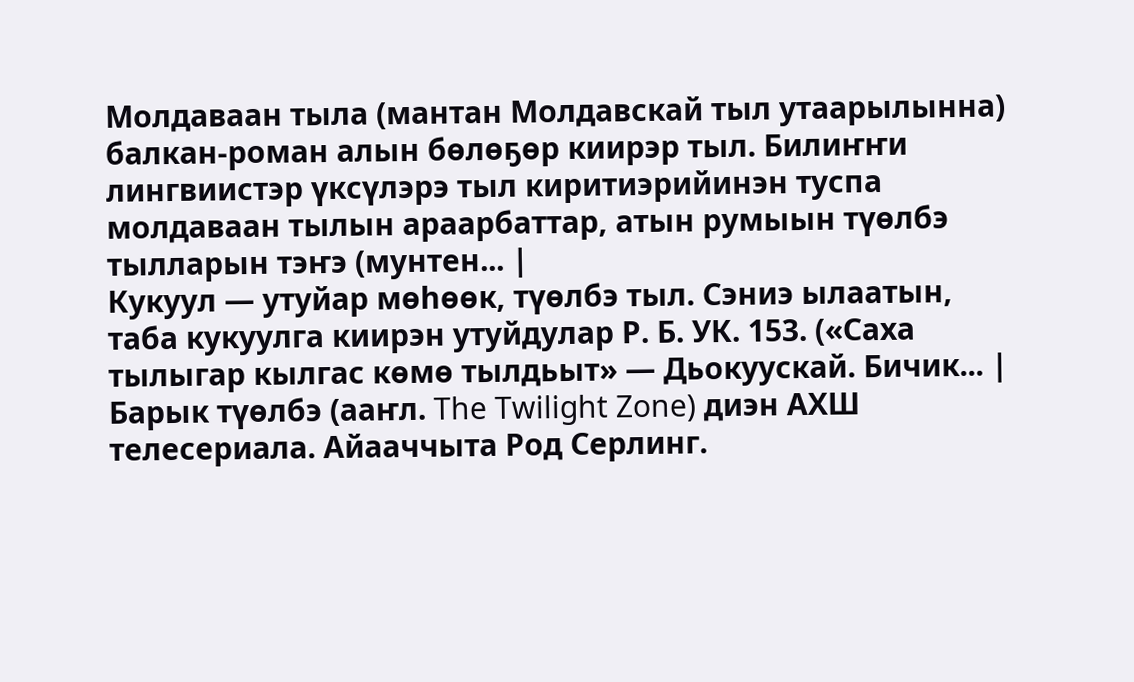Молдаваан тыла (мантан Молдавскай тыл утаарылынна) балкан-роман алын бөлөҕөр киирэр тыл. Билиҥҥи лингвиистэр үксүлэрэ тыл киритиэрийинэн туспа молдаваан тылын араарбаттар, атын румыын түөлбэ тылларын тэҥэ (мунтен... |
Кукуул — утуйар мөһөөк, түөлбэ тыл. Сэниэ ылаатын, таба кукуулга киирэн утуйдулар Р. Б. УК. 153. («Саха тылыгар кылгас көмө тылдьыт» — Дьокуускай. Бичик... |
Барык түөлбэ (ааҥл. The Twilight Zone) диэн АХШ телесериала. Айааччыта Род Серлинг.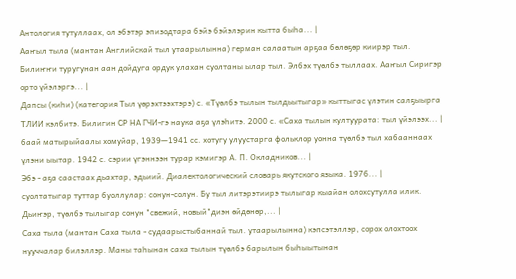Антология тутуллаах, ол эбэтэр эпизодтара бэйэ бэйэлэрин кытта быһа... |
Ааҥыл тыла (мантан Английскай тыл утаарылынна) герман салаатын арҕаа бөлөҕөр киирэр тыл. Билиҥҥи туругунан аан дойдуга ордук улахан суолтаны ылар тыл. Элбэх түөлбэ тыллаах. Ааҥыл Сиригэр орто үйэлэргэ... |
Дапсы (киһи) (категория Тыл үөрэхтээхтэрэ) с. «Түөлбэ тылын тылдьытыгар» кыттыгас үлэтин салҕыырга ТЛИИ кэлбитэ. Билигин CP НА ГЧИ-гэ наука аҕа үлэһитэ. 2000 с. «Саха тылын култуурата: тыл үйэлээх... |
баай матырыйаалы хомуйар, 1939—1941 сс. хотугу улуустарга фольклор уонна түөлбэ тыл хабааннаах үлэни ыытар. 1942 с. сэрии үгэннээн турар кэмигэр А. П. Окладников... |
Эбэ - аҕа саастаах дьахтар, эдьиий. Диалектологический словарь якутского языка. 1976... |
суолтатыгар туттар буоллулар: сонун-солун. Бу тыл литэрэтиирэ тылыгар кыайан олохсутулла илик. Дьиҥэр, түөлбэ тылыгар сонун "свежий, новый"диэн өйдөнөр,... |
Саха тыла (мантан Саха тыла - судаарыстыбаннай тыл. утаарылынна) кэпсэтэллэр, сорох олохтоох нууччалар билэллэр. Маны таһынан саха тылын түөлбэ барылын быһыытынан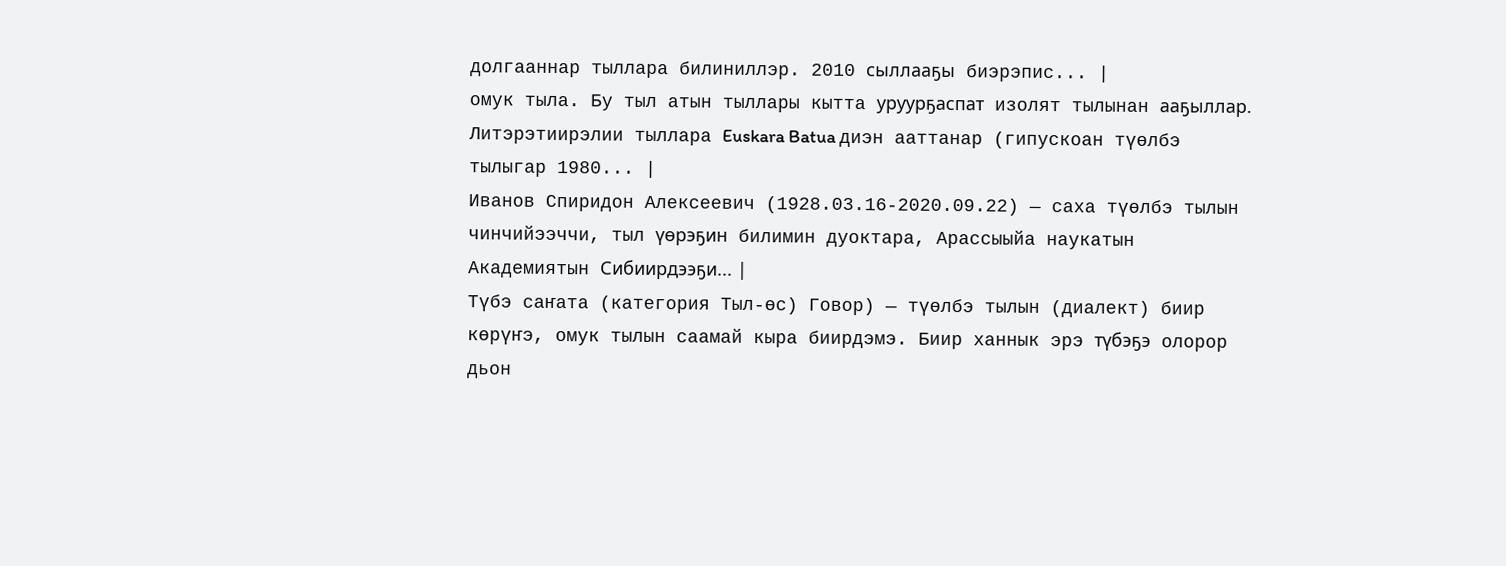долгааннар тыллара билиниллэр. 2010 сыллааҕы биэрэпис... |
омук тыла. Бу тыл атын тыллары кытта уруурҕаспат изолят тылынан ааҕыллар. Литэрэтиирэлии тыллара Euskara Batua диэн ааттанар (гипускоан түөлбэ тылыгар 1980... |
Иванов Спиридон Алексеевич (1928.03.16-2020.09.22) — саха түөлбэ тылын чинчийээччи, тыл үөрэҕин билимин дуоктара, Арассыыйа наукатын Академиятын Сибиирдээҕи... |
Түбэ саҥата (категория Тыл-өс) Говор) — түөлбэ тылын (диалект) биир көрүҥэ, омук тылын саамай кыра биирдэмэ. Биир ханнык эрэ түбэҕэ олорор дьон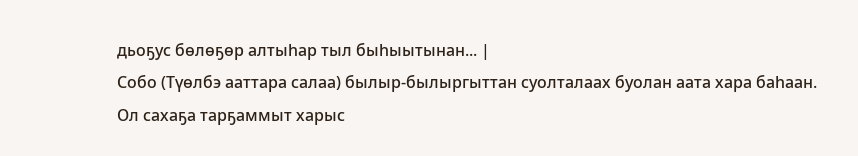дьоҕус бөлөҕөр алтыһар тыл быһыытынан... |
Собо (Түөлбэ ааттара салаа) былыр-былыргыттан суолталаах буолан аата хара баһаан. Ол сахаҕа тарҕаммыт харыс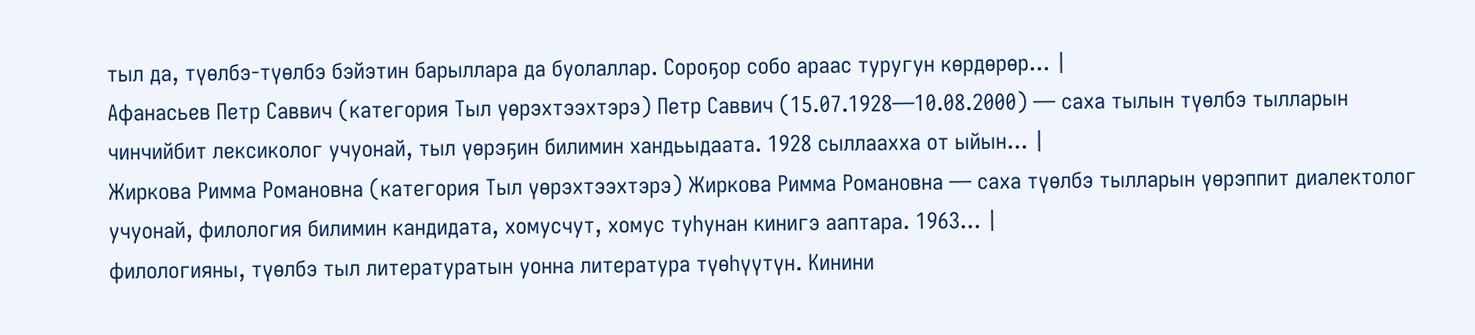тыл да, түөлбэ-түөлбэ бэйэтин барыллара да буолаллар. Сороҕор собо араас туругун көрдөрөр... |
Афанасьев Петр Саввич (категория Тыл үөрэхтээхтэрэ) Петр Саввич (15.07.1928—10.08.2000) — саха тылын түөлбэ тылларын чинчийбит лексиколог учуонай, тыл үөрэҕин билимин хандьыдаата. 1928 сыллаахха от ыйын... |
Жиркова Римма Романовна (категория Тыл үөрэхтээхтэрэ) Жиркова Римма Романовна — саха түөлбэ тылларын үөрэппит диалектолог учуонай, филология билимин кандидата, хомусчут, хомус туһунан кинигэ ааптара. 1963... |
филологияны, түөлбэ тыл литературатын уонна литература түөһүүтүн. Кинини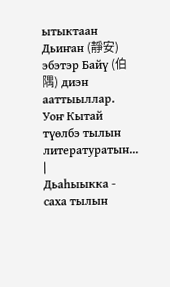ытыктаан Дьиҥан (靜安) эбэтэр Байү (伯隅) диэн ааттыыллар. Уоҥ Кытай түөлбэ тылын литературатын... |
Дьаһыыкка - саха тылын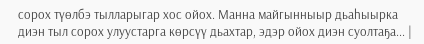сорох түөлбэ тылларыгар хос ойох. Манна майгынныыр дьаһыырка диэн тыл сорох улуустарга көрсүү дьахтар, эдэр ойох диэн суолтаҕа... |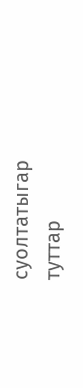суолтатыгар туттар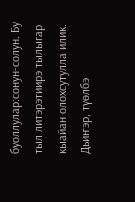буоллулар:сонун-солун. Бу тыл литэрэтиирэ тылыгар кыайан олохсутулла илик. Дьиҥэр, түөлбэ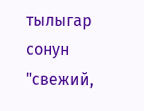тылыгар сонун "свежий,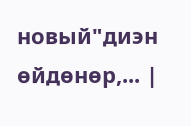новый"диэн өйдөнөр,... |